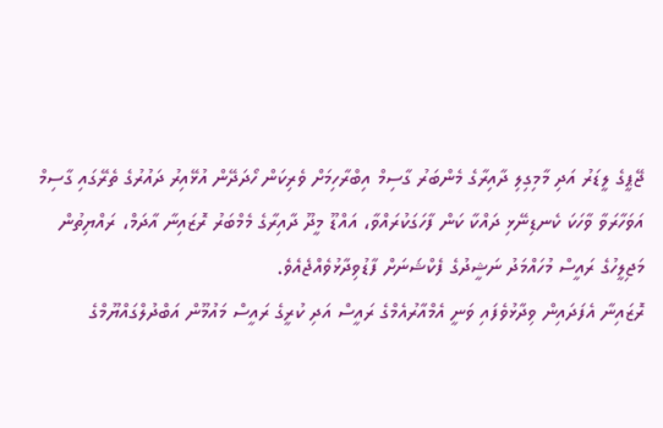ޖޭޕީގެ ލީޑަރު އަދި މާމިގިލި ދާއިރާގެ މެންބަރު ގާސިމް އިބްރާހިމަށް ވެރިކަން ހޯދަދޭން އުޅޭއިރު ދައުރުގެ ތެރޭގައި ގާސިމް އަވަހާރަވާ ވާހަކަ ކެނޑިނޭޅި ދައްކާ ކަން ފާހަގަކުރައްވާ، އައްޑޫ މީދޫ ދާއިރާގެ މެމްބަރު ރޮޒައިނާ އާދަމް، ރައްޔިތުން މަޖިލީހުގެ ރައީސް މުހައްމަދު ނަޝީދުގެ ފެކްޝަނަށް ފާޑުވިދާޅުވެއްޖެއެވެ.
ރޮޒައިނާ އެފަދައިން ވިދާޅުވެފައި ވަނީ އެމްއާރުއެމްގެ ރައީސް އަދި ކުރީގެ ރައީސް މައުމޫން އަބްދުލްގައްޔޫމްގެ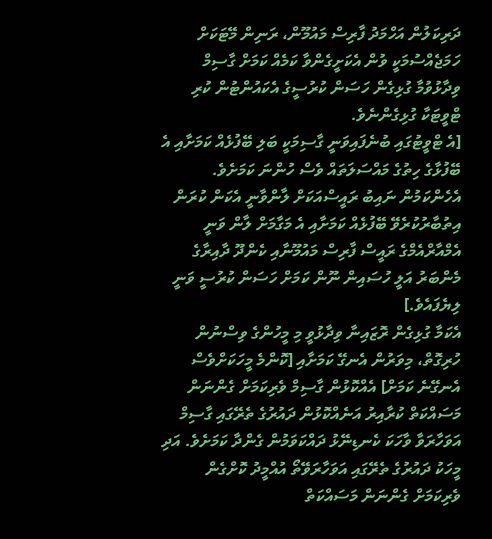ދަރިކަލުން އަހްމަދު ފާރިސް މައުމޫން، ރަނިން މޭޓަކަށް ހަމަޖެއްސުމަކީ ވުން އެކަށީގެންވާ ކަމެއް ކަމަށް ގާސިމް ވިދާޅުވުމާ ގުޅިގެން ހަސަން ކުރުސީގެ އެކައުންޓުން ކުރި ޓްވީޓަކާ ގުޅިގެންނެވެ.
[އެ ޓްވީޓުގައި ބުނެފައިވަނީ ގާސިމަކީ ބަލި ބޭފުޅެއް ކަމަށާއި އެ ބޭފުޅާގެ ހިތުގެ މައްސަލަތައް ވެސް ހުންނަ ކަމަށެވެ. އެހެންކަމުން ނައިބު ރައީސްއަކަށް ލާންވާނީ އެކަން ކުރަން އިތުބާރުކުރެވޭ ބޭފުޅެއް ކަމަށާއި އެ މަގާމަށް ލާން ވަނީ އެމްއާރްއެމްގެ ރައީސް ފާރިސް މައުމޫނާއި ކެންދޫ ދާއިރާގެ މެންބަރު އަލީ ހުސައިން ނޫން ކަމަށް ހަސަން ކުރުސީ ވަނީ ލިޔެފައެވެ.]
އެކަމާ ގުޅިގެން ރޮޒައިނާ ވިދާޅުވީ މި މީހުންގެ ވިސްނުން ހުރިގޮތް، މިވަރުން އެނގޭ ކަމަށާއި [ކޮންމެ މީހަކަށްވެސް އެނގޭނެ ކަމަށް] އެއްކޮޅުން ގާސިމް ވެރިކަމަށް ގެންނަން މަސައްކަތް ކުރާއިރު އަނެއްކޮޅުން ދައުރުގެ ތެރޭގައި ގާސިމް އަވަހާރަވާ ވާހަކަ ކެނޑިނޭޅު ދައްކަވަމުން ގެންދާ ކަމަށެވެ. އަދި މީހަކު ދައުރުގެ ތެރޭގައި އަވަހާރަވޭތޯ އުއްމީދު ކޮށްގެން ވެރިކަމަށް ގެންނަން މަސައްކަތް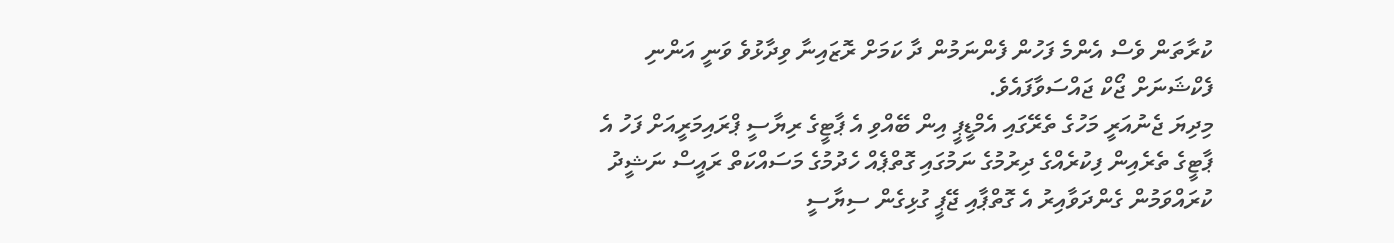ކުރާތަން ވެސް އެންމެ ފަހުން ފެންނަމުން ދާ ކަމަށް ރޮޒައިނާ ވިދާޅުވެ ވަނީ އަންނި ފެކްޝަނަށް ޖޯކް ޖައްސަވާފައެވެ.
މިދިޔަ ޖެނުއަރީ މަހުގެ ތެރޭގައި އެމްޑީޕީ އިން ބޭއްވި އެ ޕާޓީގެ ރިޔާސީ ޕްރައިމަރީއަށް ފަހު އެ ޕާޓީގެ ތެރެއިން ފިކުރެއްގެ ދިރުމުގެ ނަމުގައި ގޮތްޕެއް ހެދުމުގެ މަސައްކަތް ރައީސް ނަޝީދު ކުރައްވަމުން ގެންދަވާއިރު އެ ގޮތްޕާއި ޖޭޕީ ގުޅިގެން ސިޔާސީ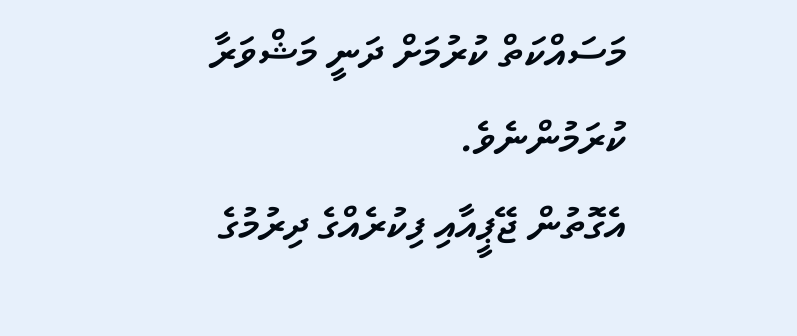މަސައްކަތް ކުރުމަށް ދަނީ މަޝްވަރާ ކުރަމުންނެވެ.
އެގޮތުން ޖޭޕީއާއި ފިކުރެއްގެ ދިރުމުގެ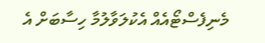މެނިފެސްޓޯއެއް އެކުލަވާލުމާ ހިސާބަށް އެ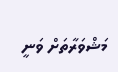މަޝްވަރާތަށް ވަނީ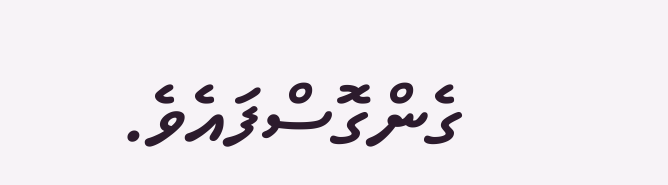ގެންގޮސްފައެވެ.